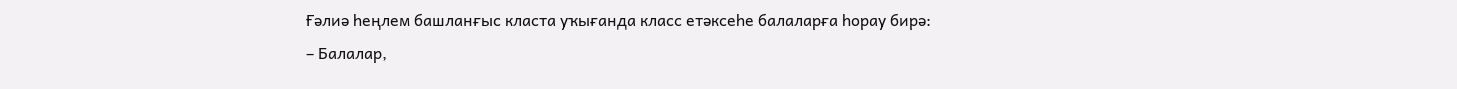Ғәлиә һеңлем башланғыс класта уҡығанда класс етәксеһе балаларға һорау бирә:
– Балалар,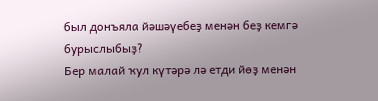был донъяла йәшәүебеҙ менән беҙ кемгә бурыслыбыҙ?
Бер малай ҡул күтәрә лә етди йөҙ менән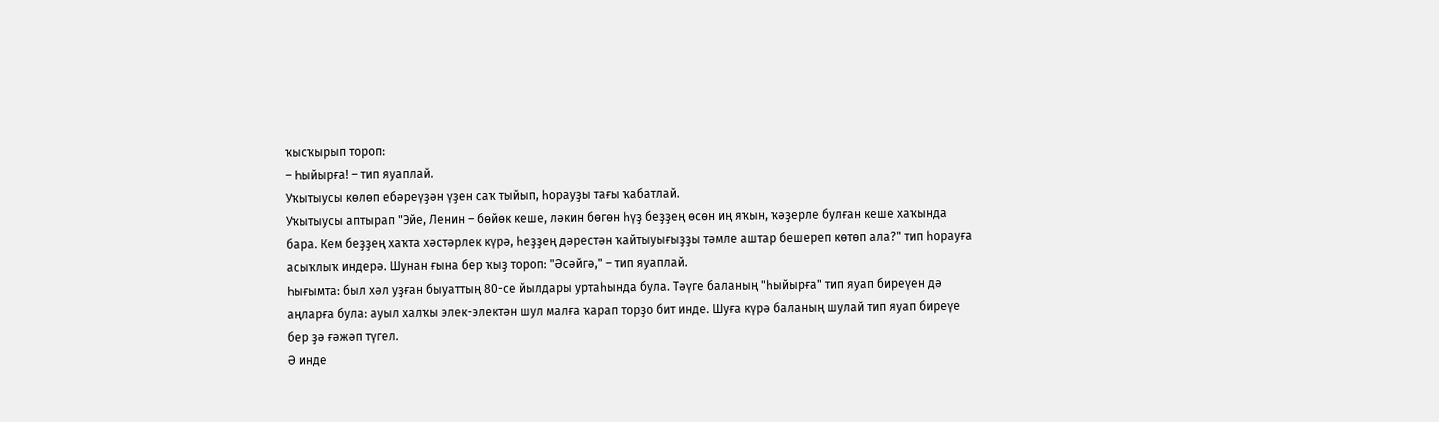ҡысҡырып тороп:
– Һыйырға! – тип яуаплай.
Уҡытыусы көлөп ебәреүҙән үҙен саҡ тыйып, һорауҙы тағы ҡабатлай.
Уҡытыусы аптырап "Эйе, Ленин – бөйөк кеше, ләкин бөгөн һүҙ беҙҙең өсөн иң яҡын, ҡәҙерле булған кеше хаҡында бара. Кем беҙҙең хаҡта хәстәрлек күрә, һеҙҙең дәрестән ҡайтыуығыҙҙы тәмле аштар бешереп көтөп ала?" тип һорауға асыҡлыҡ индерә. Шунан ғына бер ҡыҙ тороп: "Әсәйгә," – тип яуаплай.
Һығымта: был хәл уҙған быуаттың 80-се йылдары уртаһында була. Тәүге баланың "һыйырға" тип яуап биреүен дә аңларға була: ауыл халҡы элек-электән шул малға ҡарап торҙо бит инде. Шуға күрә баланың шулай тип яуап биреүе бер ҙә ғәжәп түгел.
Ә инде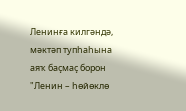Ленинға килгәндә, мәктәп тупһаһына аяҡ баҫмаҫ борон "Ленин – һөйөклө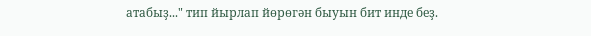атабыҙ..." тип йырлап йөрөгән быуын бит инде беҙ.